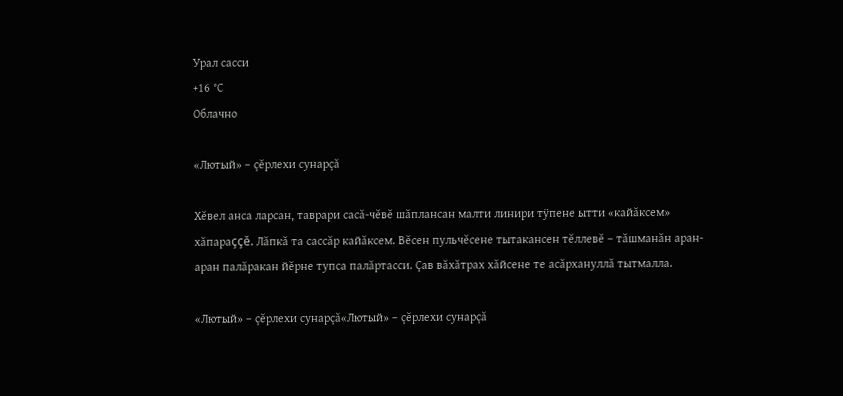Урал сасси
+16 °С
Облачно

«Лютый» – çĕрлехи сунарçă

Хĕвел анса ларсан, таврари сасă-чĕвĕ шăплансан малти линири тÿпене ытти «кайăксем» хăпараççĕ. Лăпкă та сассăр кайăксем. Вĕсен пульчĕсене тытакансен тĕллевĕ – тăшманăн аран-аран палăракан йĕрне тупса палăртасси. Çав вăхăтрах хăйсене те асăрхануллă тытмалла.

«Лютый» – çĕрлехи сунарçă«Лютый» – çĕрлехи сунарçă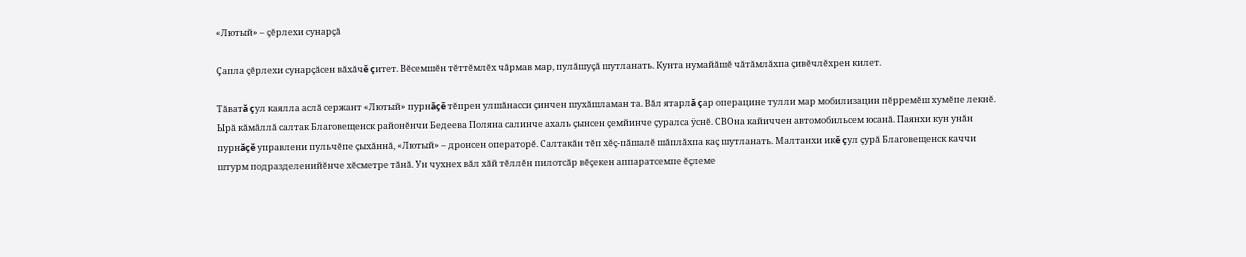«Лютый» – çĕрлехи сунарçă

Çапла çĕрлехи сунарçăсен вăхăчĕ çитет. Вĕсемшĕн тĕттĕмлĕх чăрмав мар, пулăшуçă шутланать. Кунта нумайăшĕ чăтăмлăхпа çивĕчлĕхрен килет.

Тăватă çул каялла аслă сержант «Лютый» пурнăçĕ тĕпрен улшăнасси çинчен шухăшламан та. Вăл ятарлă çар операцине тулли мар мобилизацин пĕрремĕш хумĕпе лекнĕ.
Ырă кăмăллă салтак Благовещенск районĕнчи Бедеева Поляна салинче ахаль çынсен çемйинче çуралса ÿснĕ. СВОна кайиччен автомобильсем юсанă. Паянхи кун унăн пурнăçĕ управлени пульчĕпе çыхăннă, «Лютый» – дронсен операторĕ. Салтакăн тĕп хĕç-пăшалĕ шăплăхпа каç шутланать. Малтанхи икĕ çул çурă Благовещенск каччи штурм подразделенийĕнче хĕсметре тăнă. Ун чухнех вăл хăй тĕллĕн пилотсăр вĕçекен аппаратсемпе ĕçлеме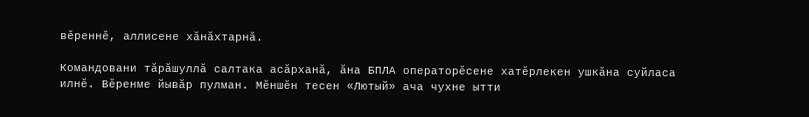вĕреннĕ, аллисене хăнăхтарнă.

Командовани тăрăшуллă салтака асăрханă, ăна БПЛА операторĕсене хатĕрлекен ушкăна суйласа илнĕ. Вĕренме йывăр пулман. Мĕншĕн тесен «Лютый» ача чухне ытти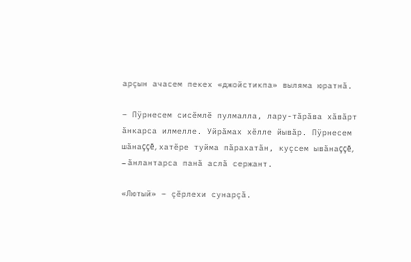арçын ачасем пекех «джойстикпа» выляма юратнă.

– Пÿрнесем сисĕмлĕ пулмалла, лару-тăрăва хăвăрт ăнкарса илмелле. Уйрăмах хĕлле йывăр. Пÿрнесем шăнаççĕ, хатĕре туйма пăрахатăн, куçсем ывăнаççĕ, – ăнлантарса панă аслă сержант.

«Лютый» – çĕрлехи сунарçă.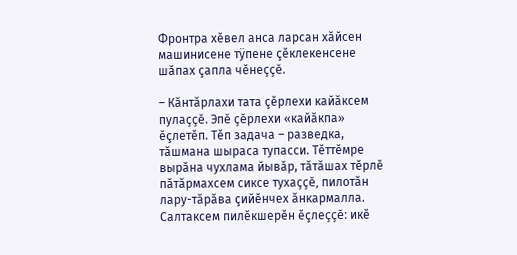Фронтра хĕвел анса ларсан хăйсен машинисене тÿпене çĕклекенсене шăпах çапла чĕнеççĕ.

– Кăнтăрлахи тата çĕрлехи кайăксем пулаççĕ. Эпĕ çĕрлехи «кайăкпа» ĕçлетĕп. Тĕп задача – разведка, тăшмана шыраса тупасси. Тĕттĕмре вырăна чухлама йывăр, тăтăшах тĕрлĕ пăтăрмахсем сиксе тухаççĕ, пилотăн лару-тăрăва çийĕнчех ăнкармалла. Салтаксем пилĕкшерĕн ĕçлеççĕ: икĕ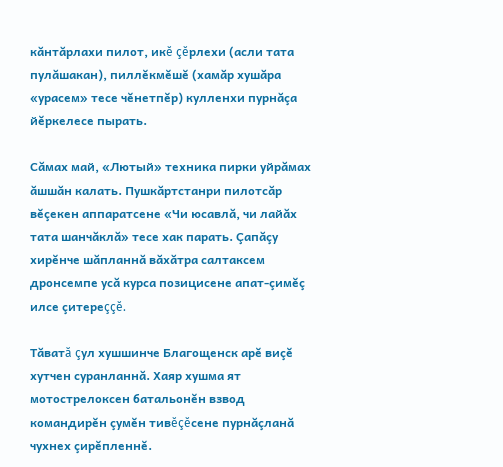кăнтăрлахи пилот, икĕ çĕрлехи (асли тата пулăшакан), пиллĕкмĕшĕ (хамăр хушăра «урасем» тесе чĕнетпĕр) кулленхи пурнăçа йĕркелесе пырать.

Сăмах май, «Лютый» техника пирки уйрăмах ăшшăн калать. Пушкăртстанри пилотсăр вĕçекен аппаратсене «Чи юсавлă, чи лайăх тата шанчăклă» тесе хак парать. Çапăçу хирĕнче шăпланнă вăхăтра салтаксем дронсемпе усă курса позицисене апат-çимĕç илсе çитереççĕ.

Тăватă çул хушшинче Благощенск арĕ виçĕ хутчен суранланнă. Хаяр хушма ят мотострелоксен батальонĕн взвод командирĕн çумĕн тивĕçĕсене пурнăçланă чухнех çирĕпленнĕ.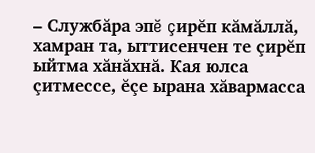– Службăра эпĕ çирĕп кăмăллă, хамран та, ыттисенчен те çирĕп ыйтма хăнăхнă. Кая юлса çитмессе, ĕçе ырана хăвармасса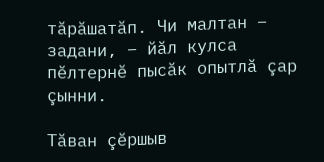тăрăшатăп. Чи малтан – задани, – йăл кулса пĕлтернĕ пысăк опытлă çар çынни.

Тăван çĕршыв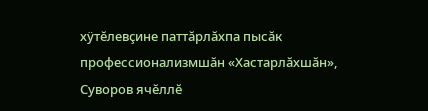хÿтĕлевçине паттăрлăхпа пысăк профессионализмшăн «Хастарлăхшăн», Суворов ячĕллĕ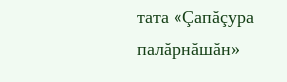тата «Çапăçура палăрнăшăн»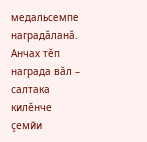медальсемпе наградăланă. Анчах тĕп награда вăл – салтака килĕнче çемйи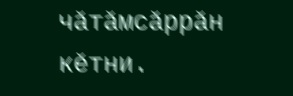чăтăмсăррăн кĕтни.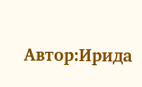Автор:Ирида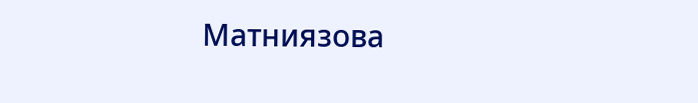Матниязова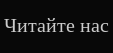Читайте нас